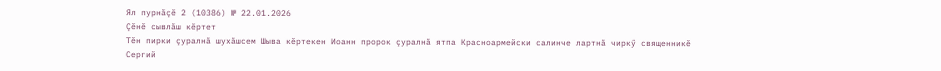Ял пурнăçĕ 2 (10386) № 22.01.2026
Çĕнĕ сывлăш кĕртет
Тĕн пирки çуралнă шухăшсем Шыва кĕртекен Иоанн пророк çуралнă ятпа Красноармейски салинче лартнă чиркӳ священникĕ Сергий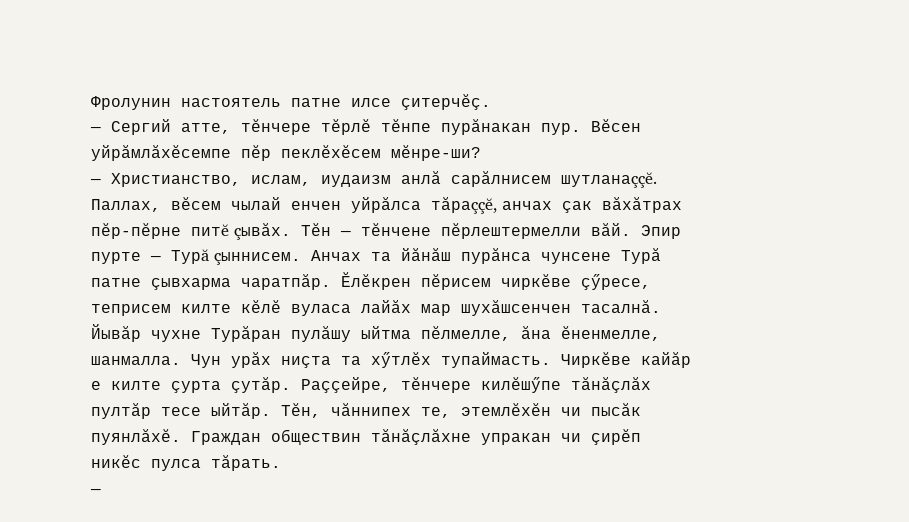Фролунин настоятель патне илсе çитерчĕç.
— Сергий атте, тĕнчере тĕрлĕ тĕнпе пурăнакан пур. Вĕсен уйрăмлăхĕсемпе пĕр пеклĕхĕсем мĕнре-ши?
— Христианство, ислам, иудаизм анлă сарăлнисем шутланаççĕ. Паллах, вĕсем чылай енчен уйрăлса тăраççĕ, анчах çак вăхăтрах пĕр-пĕрне питĕ çывăх. Тĕн — тĕнчене пĕрлештермелли вăй. Эпир пурте — Турă çыннисем. Анчах та йăнăш пурăнса чунсене Турă патне çывхарма чаратпăр. Ĕлĕкрен пĕрисем чиркĕве çӳресе, теприсем килте кĕлĕ вуласа лайăх мар шухăшсенчен тасалнă. Йывăр чухне Турăран пулăшу ыйтма пĕлмелле, ăна ĕненмелле, шанмалла. Чун урăх ниçта та хӳтлĕх тупаймасть. Чиркĕве кайăр е килте çурта çутăр. Раççейре, тĕнчере килĕшӳпе тăнăçлăх пултăр тесе ыйтăр. Тĕн, чăннипех те, этемлĕхĕн чи пысăк пуянлăхĕ. Граждан обществин тăнăçлăхне упракан чи çирĕп никĕс пулса тăрать.
—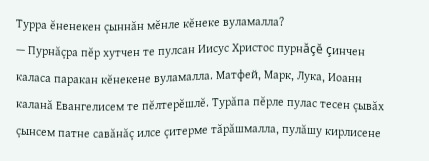Турра ĕненекен çыннăн мĕнле кĕнеке вуламалла?
— Пурнăçра пĕр хутчен те пулсан Иисус Христос пурнăçĕ çинчен каласа паракан кĕнекене вуламалла. Матфей, Марк, Лука, Иоанн каланă Евангелисем те пĕлтерĕшлĕ. Турăпа пĕрле пулас тесен çывăх çынсем патне савăнăç илсе çитерме тăрăшмалла, пулăшу кирлисене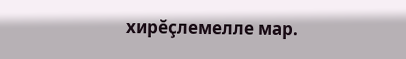хирĕçлемелле мар.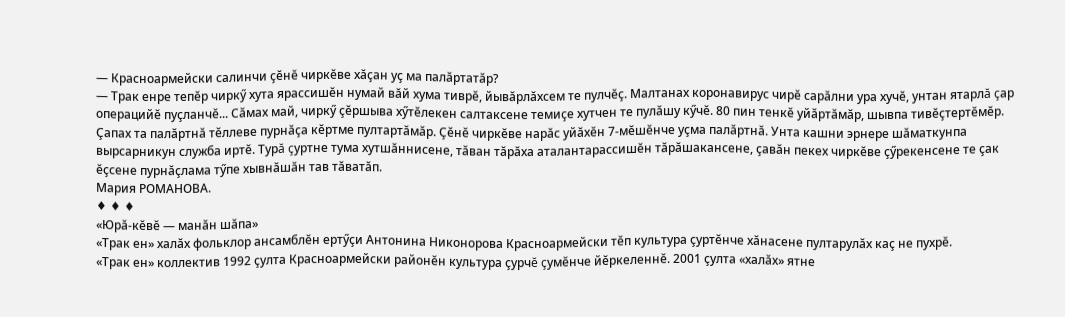— Красноармейски салинчи çĕнĕ чиркĕве хăçан уç ма палăртатăр?
— Трак енре тепĕр чиркӳ хута ярассишĕн нумай вăй хума тиврĕ, йывăрлăхсем те пулчĕç. Малтанах коронавирус чирĕ сарăлни ура хучĕ, унтан ятарлă çар операцийĕ пуçланчĕ... Сăмах май, чиркӳ çĕршыва хӳтĕлекен салтаксене темиçе хутчен те пулăшу кӳчĕ. 80 пин тенкĕ уйăртăмăр, шывпа тивĕçтертĕмĕр. Çапах та палăртнă тĕллеве пурнăçа кĕртме пултартăмăр. Çĕнĕ чиркĕве нарăс уйăхĕн 7-мĕшĕнче уçма палăртнă. Унта кашни эрнере шăматкунпа вырсарникун служба иртĕ. Турă çуртне тума хутшăннисене, тăван тăрăха аталантарассишĕн тăрăшакансене, çавăн пекех чиркĕве çӳрекенсене те çак ĕçсене пурнăçлама тӳпе хывнăшăн тав тăватăп.
Мария РОМАНОВА.
♦ ♦ ♦
«Юрă-кĕвĕ — манăн шăпа»
«Трак ен» халăх фольклор ансамблĕн ертӳçи Антонина Никонорова Красноармейски тĕп культура çуртĕнче хăнасене пултарулăх каç не пухрĕ.
«Трак ен» коллектив 1992 çулта Красноармейски районĕн культура çурчĕ çумĕнче йĕркеленнĕ. 2001 çулта «халăх» ятне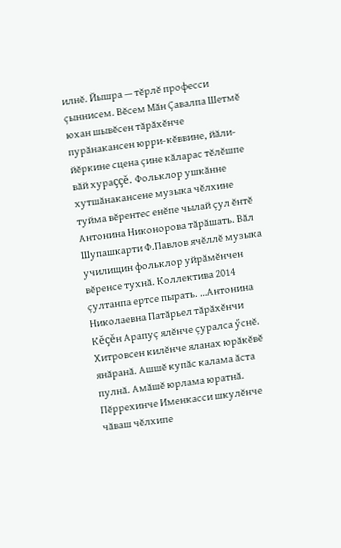илнĕ. Йышра — тĕрлĕ професси çыннисем. Вĕсем Мăн Çавалпа Шетмĕ юхан шывĕсен тăрăхĕнче пурăнакансен юрри-кĕввине, йăли-йĕркине сцена çине кăларас тĕлĕшпе вăй хураççĕ. Фольклор ушкăнне хутшăнакансене музыка чĕлхине туйма вĕрентес енĕпе чылай çул ĕнтĕ Антонина Никонорова тăрăшать. Вăл Шупашкарти Ф.Павлов ячĕллĕ музыка училищин фольклор уйрăмĕнчен вĕренсе тухнă. Коллектива 2014 çултанпа ертсе пырать. …Антонина Николаевна Патăрьел тăрăхĕнчи Кĕçĕн Арапуç ялĕнче çуралса ӳснĕ. Хитровсен килĕнче яланах юрăкĕвĕ янăранă. Ашшĕ купăс калама ăста пулнă. Амăшĕ юрлама юратнă. Пĕррехинче Именкасси шкулĕнче чăваш чĕлхипе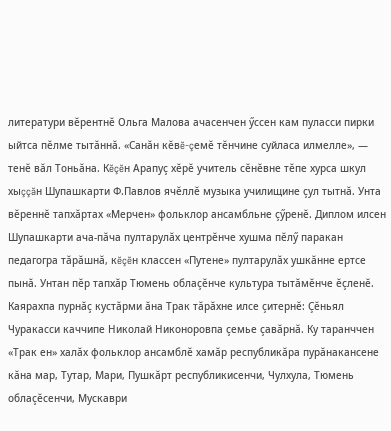литератури вĕрентнĕ Ольга Малова ачасенчен ӳссен кам пуласси пирки ыйтса пĕлме тытăннă. «Санăн кĕвĕ-çемĕ тĕнчине суйласа илмелле», — тенĕ вăл Тоньăна. Кĕçĕн Арапуç хĕрĕ учитель сĕнĕвне тĕпе хурса шкул хыççăн Шупашкарти Ф.Павлов ячĕллĕ музыка училищине çул тытнă. Унта вĕреннĕ тапхăртах «Мерчен» фольклор ансамбльне çӳренĕ. Диплом илсен Шупашкарти ача-пăча пултарулăх центрĕнче хушма пĕлӳ паракан педагогра тăрăшнă, кĕçĕн классен «Путене» пултарулăх ушкăнне ертсе пынă. Унтан пĕр тапхăр Тюмень облаçĕнче культура тытăмĕнче ĕçленĕ. Каярахпа пурнăç кустăрми ăна Трак тăрăхне илсе çитернĕ: Çĕньял Чуракасси каччипе Николай Никоноровпа çемье çавăрнă. Ку таранччен «Трак ен» халăх фольклор ансамблĕ хамăр республикăра пурăнакансене кăна мар, Тутар, Мари, Пушкăрт республикисенчи, Чулхула, Тюмень облаçĕсенчи, Мускаври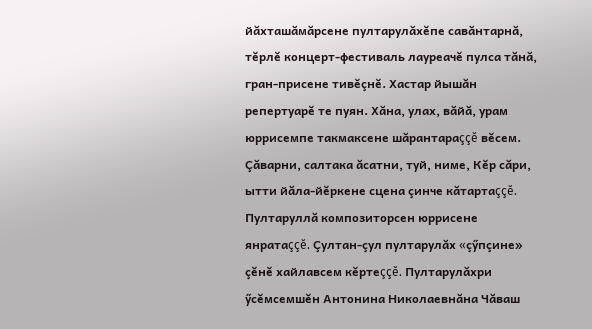йăхташăмăрсене пултарулăхĕпе савăнтарнă, тĕрлĕ концерт-фестиваль лауреачĕ пулса тăнă, гран-присене тивĕçнĕ. Хастар йышăн репертуарĕ те пуян. Хăна, улах, вăйă, урам юррисемпе такмаксене шăрантараççĕ вĕсем. Çăварни, салтака ăсатни, туй, ниме, Кĕр сăри, ытти йăла-йĕркене сцена çинче кăтартаççĕ. Пултаруллă композиторсен юррисене янратаççĕ. Çултан-çул пултарулăх «çӳпçине» çĕнĕ хайлавсем кĕртеççĕ. Пултарулăхри ӳсĕмсемшĕн Антонина Николаевнăна Чăваш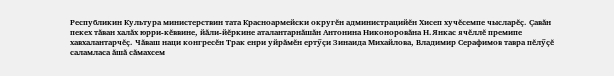Республикин Культура министерствин тата Красноармейски округĕн администрацийĕн Хисеп хучĕсемпе чысларĕç. Çавăн пекех тăван халăх юрри-кĕввине, йăли-йĕркине аталантарнăшăн Антонина Никоноровăна Н.Янкас ячĕллĕ премипе хавхалантарчĕç. Чăваш наци конгресĕн Трак енри уйрăмĕн ертӳçи Зинаида Михайлова, Владимир Серафимов тавра пĕлӳçĕ саламласа ăшă сăмахсем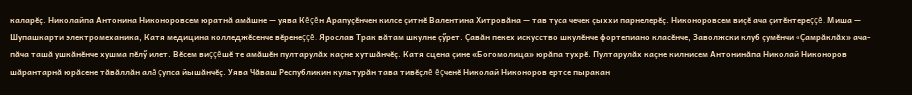каларĕç. Николайпа Антонина Никоноровсем юратнă амăшне — уява Кĕçĕн Арапуçĕнчен килсе çитнĕ Валентина Хитровăна — тав туса чечек çыххи парнелерĕç. Никоноровсем виçĕ ача çитĕнтереççĕ. Миша — Шупашкарти электромеханика, Катя медицина колледжĕсенче вĕренеççĕ. Ярослав Трак вăтам шкулне çӳрет. Çавăн пекех искусство шкулĕнче фортепиано класĕнче, Заволжски клуб çумĕнчи «Çамрăклăх» ача-пăча ташă ушкăнĕнче хушма пĕлӳ илет. Вĕсем виççĕшĕ те амăшĕн пултарулăх каçне хутшăнчĕç. Катя сцена çине «Богомолица» юрăпа тухрĕ. Пултарулăх каçне килнисем Антонинăпа Николай Никоноров шăрантарнă юрăсене тăвăллăн алă çупса йышăнчĕç. Уява Чăваш Республикин культурăн тава тивĕçлĕ ĕçченĕ Николай Никоноров ертсе пыракан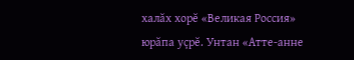халăх хорĕ «Великая Россия» юрăпа уçрĕ. Унтан «Атте-анне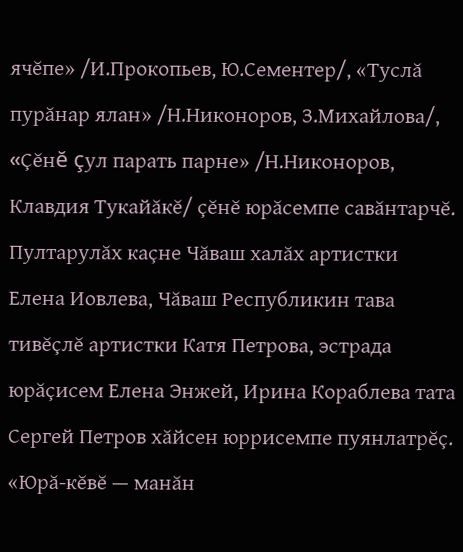ячĕпе» /И.Прокопьев, Ю.Сементер/, «Туслă пурăнар ялан» /Н.Никоноров, З.Михайлова/, «Çĕнĕ çул парать парне» /Н.Никоноров, Клавдия Тукайăкĕ/ çĕнĕ юрăсемпе савăнтарчĕ. Пултарулăх каçне Чăваш халăх артистки Елена Иовлева, Чăваш Республикин тава тивĕçлĕ артистки Катя Петрова, эстрада юрăçисем Елена Энжей, Ирина Кораблева тата Сергей Петров хăйсен юррисемпе пуянлатрĕç. «Юрă-кĕвĕ — манăн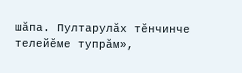шăпа. Пултарулăх тĕнчинче телейĕме тупрăм»,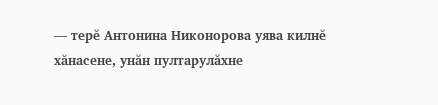— терĕ Антонина Никонорова уява килнĕ хăнасене, унăн пултарулăхне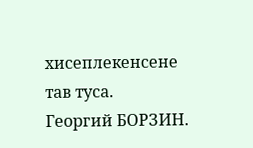хисеплекенсене тав туса.
Георгий БОРЗИН.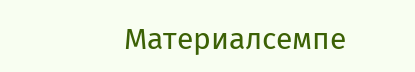Материалсемпе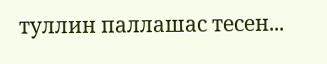туллин паллашас тесен...